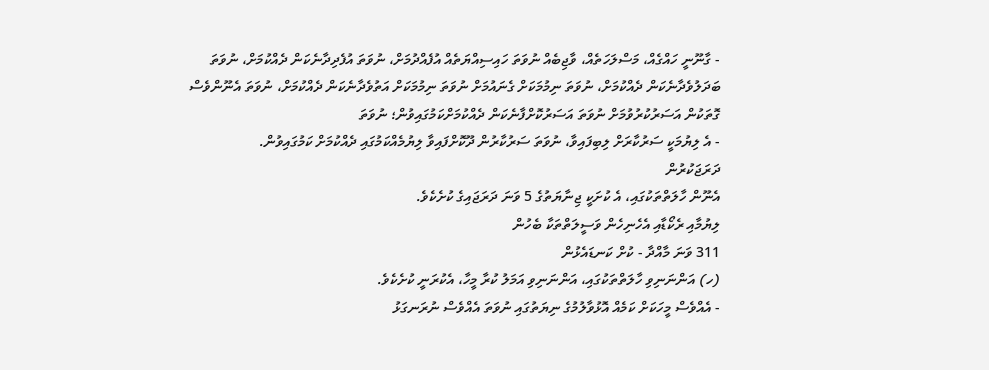- ގާނޫނީ ހައްގެއް، މަސްލަހަތެއް، ވާޖިބެއް ނުވަތަ ހައިސިއްޔަތެއް އުފެއްދުމަށް، ނުވަތަ އުފެދިދާނެކަން ދެއްކުމަށް، ނުވަތަ ބަދަލުވެދާނެކަން ދެއްކުމަށް، ނުވަތަ ނިމުމަކަށް ގެނައުމަށް ނުވަތަ ނިމުމަކަށް އަތުވެދާނެކަން ދެއްކުމަށް، ނުވަތަ އެނޫންވެސް ގޮތަކުން އަސަރުކުރުވުމަށް ނުވަތަ އަސަރުކޮށްފާނެކަން ދެއްކުމަށްކަމުގައިވުން؛ ނުވަތަ
- އެ ލިޔުމަކީ ސަރުކާރަށް ލިބިފައިވާ، ނުވަތަ ސަރުކާރުން ދޫކޮށްފައިވާ ލިޔުމެއްކަމުގައި ދެއްކުމަށް ކަމުގައިވުން.
ދަރަޖަކުރުން
އެނޫން ހާލަތްތަކުގައި، އެ ކުށަކީ ޖިނާޔަތުގެ 5 ވަނަ ދަރަޖައިގެ ކުށެކެވެ.
ލިޔުމާއި ރެކޯޑާއި އެހެނިހެން ވަސީލަތްތަކާ ބެހުން
311 ވަނަ މާއްދާ - ކުށް ކަނޑައެޅުން
(ހ) އަންނަނިވި ހާލަތްތަކުގައި، އަންނަނިވި އަމަލު ކުރާ މީހާ، އެކުރަނީ ކުށެކެވެ.
- އެއްވެސް މީހަކަށް ކަމެއް އޮޅުވާލުމުގެ ނިޔަތުގައި ނުވަތަ އެއްވެސް ނުރަނގަޅު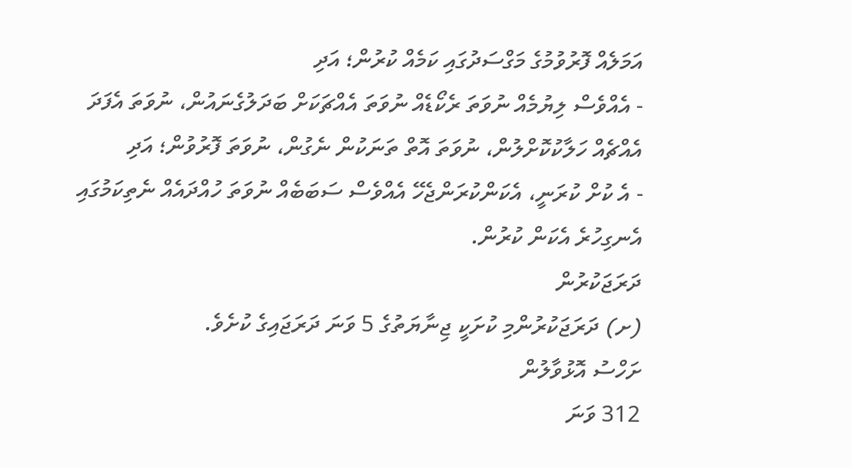އަމަލެއް ފޮރުވުމުގެ މަގްސަދުގައި ކަމެއް ކުރުން؛ އަދި
- އެއްވެސް ލިޔުމެއް ނުވަތަ ރެކޯޑެއް ނުވަތަ އެއްޗަކަށް ބަދަލުގެނައުން، ނުވަތަ އެފަދަ އެއްޗެއް ހަލާކުކޮށްލުން، ނުވަތަ އޮތް ތަނަކުން ނެގުން، ނުވަތަ ފޮރުވުން؛ އަދި
- އެ ކުށް ކުރަނީ، އެކަންކުރަންޖެހޭ އެއްވެސް ސަބަބެއް ނުވަތަ ހުއްދައެއް ނެތިކަމުގައި އެނގިހުރެ އެކަން ކުރުން.
ދަރަޖަކުރުން
(ށ) ދަރަޖަކުރުންމި ކުށަކީ ޖިނާޔަތުގެ 5 ވަނަ ދަރަޖައިގެ ކުށެވެ.
ށަހްސު އޮޅުވާލުން
312 ވަނަ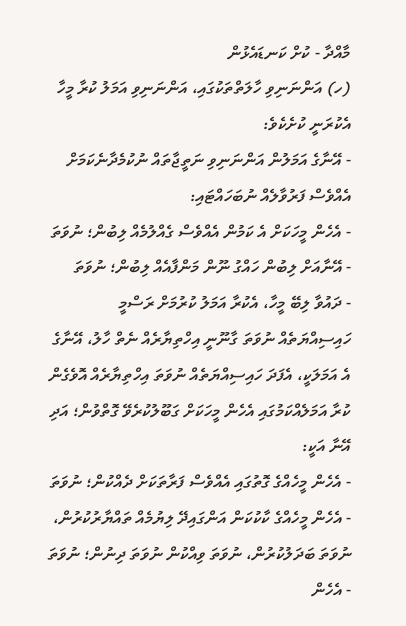މާއްދާ - ކުށް ކަނޑައެޅުން
(ހ) އަންނަނިވި ހާލަތްތަކުގައި، އަންނަނިވި އަމަލު ކުރާ މީހާ އެކުރަނީ ކުށެކެވެ:
- އޭނާގެ އަމަލުން އަންނަނިވި ނަތީޖާތައް ނުކުމެދާނެކަމަށް އެއްވެސް ފަރުވާލެއް ނުބަހައްޓައި:
- އެހެން މީހަކަށް އެ ކަމުން އެއްވެސް ގެއްލުމެއް ލިބުން؛ ނުވަތަ
- އޭނާއަށް ލިބުން ހައްގު ނޫން މަންފާއެއް ލިބުން؛ ނުވަތަ
- ދައުވާ ލިބޭ މީހާ، އެކުރާ އަމަލު ކުރުމަށް ރަސްމީ ހައިސިއްޔަތެއް ނުވަތަ ގާނޫނީ އިހްތިޔާރެއް ނެތް ހާލު، އޭނާގެ އެ އަމަލަކީ، އެފަދަ ހައިސިއްޔަތެއް ނުވަތަ އިހްތިޔާރެއް އޮވެގެން ކުރާ އަމަލެއްކަމުގައި އެހެން މީހަކަށް ގަބޫލުކުރެވޭ ގޮތްވުން؛ އަދި
އޭނާ އަކީ:
- އެހެން މީހެއްގެ ގޮތުގައި އެއްވެސް ފަރާތަކަށް ދެއްކުން؛ ނުވަތަ
- އެހެން މީހެއްގެ ކާކުކަން އަންގައިދޭ ލިޔުމެއް ތައްޔާރުކުރުން، ނުވަތަ ބަދަލުކުރުން، ނުވަތަ ވިއްކުން ނުވަތަ ދިނުން؛ ނުވަތަ
- އެހެން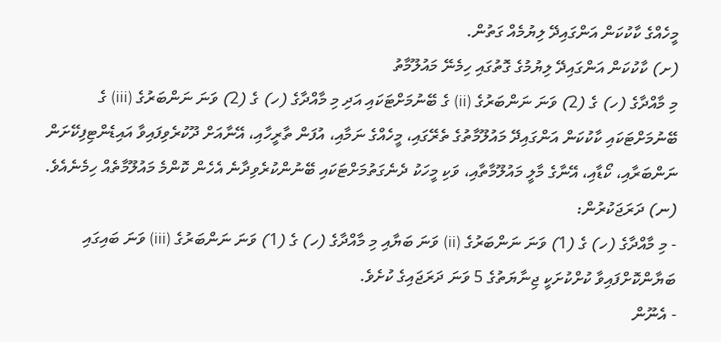މީހެއްގެ ކާކުކަން އަންގައިދޭ ލިޔުމެއް ގަތުން.
(ށ) ކާކުކަން އަންގައިދޭ ލިޔުމުގެ ގޮތުގައި ހިމެނޭ މައުލޫމާތު
މި މާއްދާގެ (ހ) ގެ (2) ވަނަ ނަންބަރުގެ (ii) ގެ ބޭނުމަށްޓަކައި އަދި މި މާއްދާގެ (ހ) ގެ (2) ވަނަ ނަންބަރުގެ (iii) ގެ ބޭނުމަށްޓަކައި ކާކުކަން އަންގައިދޭ މައުލޫމާތުގެ ތެރޭގައި، މީހެއްގެ ނަމާއި، އުފަން ތާރީހާއި، އޭނާއަށް ދޫކުރެވިފައިވާ އައިޑެންޓިފިކޭށަން ނަންބަރާއި، ކޯޑާއި، އޭނާގެ މާލީ މައުލޫމާތާއި، ވަކި މީހަކު ދެނެގަތުމަށްޓަކައި ބޭނުންކުރެވިދާނެ އެހެން ކޮންމެ މައުލޫމާތެއް ހިމެނެއެވެ.
(ނ) ދަރަޖަކުރުން:
- މި މާއްދާގެ (ހ) ގެ (1) ވަނަ ނަންބަރުގެ (ii) ވަނަ ބަޔާއި މި މާއްދާގެ (ހ) ގެ (1) ވަނަ ނަންބަރުގެ (iii) ވަނަ ބައިގައި ބަޔާންކޮށްފައިވާ ކުށްކުށަކީ ޖިނާޔަތުގެ 5 ވަނަ ދަރަޖައިގެ ކުށެވެ.
- އެނޫން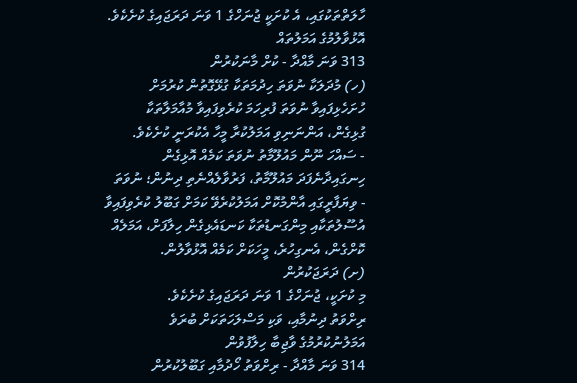ހާލަތްތަކުގައި، އެ ކުށަކީ ޖުނަހްގެ 1 ވަނަ ދަރަޖައިގެ ކުށެކެވެ.
އޮޅުވާލުމުގެ އަމަލުތައް
313 ވަނަ މާއްދާ - ކުށް މާނަކުރުން
(ހ) މުދަލަކާ ނުވަތަ ހިދުމަތަކާ ގުޅޭގޮތުން ކުރުމަށް ހުށަހެޅިފައިވާ ނުވަތަ ފުރިހަމަ ކުރެވިފައިވާ މުއާމަލާތަކާ ގުޅިގެން، އަންނަނިވި އަމަލުކުރާ މީހާ އެކުރަނީ ކުށެކެވެ.
- ސައްހަ ނޫން މައުލޫމާތު ނުވަތަ ކަމެއް އޮޅިގެން ހިނގައިދާނެފަދަ މައުލޫމާތު، ފަރުވާލެއްނެތި ދިނުން؛ ނުވަތަ
- ވިޔަފާރީގައި އާންމުކޮށް އަމަލުކުރެވޭ ކަމަށް ގަބޫލު ކުރެވިފައިވާ އުސޫލުތަކާއި މިންގަނޑުތަކާ ކަނޑައެޅިގެން ހިލާފަށް، އަމަލެއް ކޮށްގެން، އެނގިހުރެ، މީހަކަށް ކަމެއް އޮޅުވާލުން.
(ށ) ދަރަޖަކުރުން
މި ކުށަކީ، ޖުނަހްގެ 1 ވަނަ ދަރަޖައިގެ ކުށެކެވެ.
ރިށްވަތު ދިނުމާއި، ވަކި މަސްލަހަތަކަށް ބުރަވެ އަމަލުނުކުރުމުގެ ވާޖިބާ ހިލާފުވުން
314 ވަނަ މާއްދާ - ރިށްވަތު ހޯދުމާއި ގަބޫލުކުރުން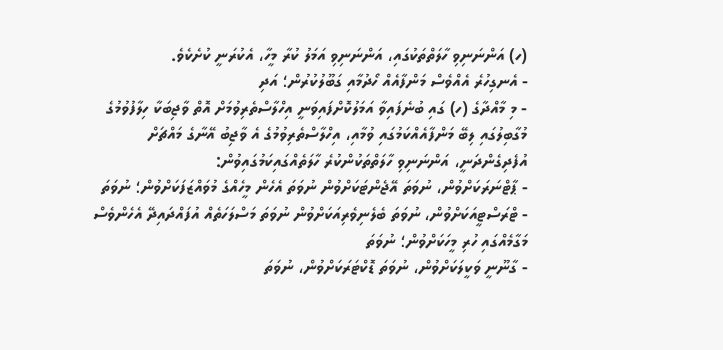(ހ) އަންނަނިވި ހާލަތްތަކުގައި، އަންނަނިވި އަމަލު ކުރާ މީހާ، އެކުރަނީ ކުށެކެވެ.
- އެނގިހުރެ އެއްވެސް މަންފާއެއް ހޯދުމާއި ގަބޫލުކުރުން؛ އަދި
- މި މާއްދާގެ (ހ) ގައި ބުނެފައިވާ އަމަލުކޮށްފައިވަނީ އިހްލާސްތެރިވުމަށް އޮތް ވާޖިބަކާ ހިލާފުވުމުގެ މުގާބިލުގައި ލިބޭ މަންފާއެއްކަމުގައި ވުމާއި، އިހްލާސްތެރިވުމުގެ އެ ވާޖިބު އޭނާގެ މައްޗަށް އުފެދިގެންދަނީ، އަންނަނިވި ހާލަތްތަކުންކުރެ ހާލަތެއްގައިކަމުގައިވުން:
- ޕާޓްނަރަކަށްވުން، ނުވަތަ އޭޖެންޓަކަށްވުން ނުވަތަ އެހެން މީހެއްގެ މުވައްޒަފަކަށްވުން؛ ނުވަތަ
- ޓްރަސްޓީއަކަށްވުން، ނުވަތަ ބެލެނިވެރިއަކަށްވުން ނުވަތަ މަސްލަހަތެއް އުފައްދައިދޭ އެހެންވެސް މަގާމެއްގައި ހުރި މީހަކަށްވުން؛ ނުވަތަ
- ގާނޫނީ ވަކީލަކަށްވުން، ނުވަތަ ޑޮކްޓަރަކަށްވުން، ނުވަތަ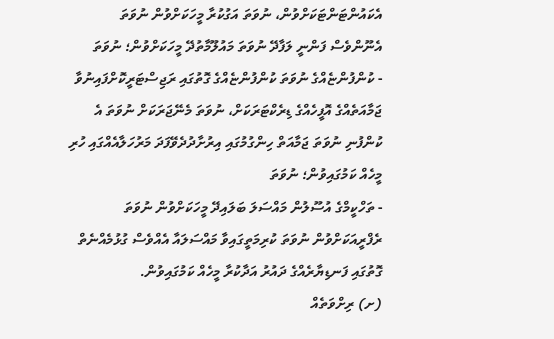އެކައުންޓަންޓަކަށްވުން، ނުވަތަ އަގުކުރާ މީހަކަށްވުން ނުވަތަ އެނޫންވެސް ފަންނީ ލަފާދޭ ނުވަތަ މައުލޫމާތުދޭ މީހަކަށްވުން؛ ނުވަތަ
- ކުންފުންޏެއްގެ ނުވަތަ ކުންފުންޏެއްގެ ގޮތުގައި ރަޖިސްޓަރީކޮށްފައިނުވާ ޖަމާއަތެއްގެ އޮފީހެއްގެ ޑިރެކްޓަރަކަށް، ނުވަތަ މެނޭޖަރަކަށް ނުވަތަ އެ ކުންފުނި ނުވަތަ ޖަމާއަތް ހިންގުމުގައި އިރުށާދުދެވޭފަދަ މަރުހަލާއެއްގައި ހުރި މީހެއް ކަމުގައިވުން؛ ނުވަތަ
- ތަހްކީމްގެ އުސޫލުން މައްސަލަ ބަލައިދޭ މީހަކަށްވުން ނުވަތަ ރެފްރީއަކަށްވުން ނުވަތަ ކުރިމަތީގައިވާ މައްސަލައާ އެއްވެސް ގުޅުމެއްނެތް ގޮތުގައި ފަނޑިޔާރެއްގެ ދައުރު އަދާކުރާ މީހެއް ކަމުގައިވުން.
(ށ) ރިށްވަތެއް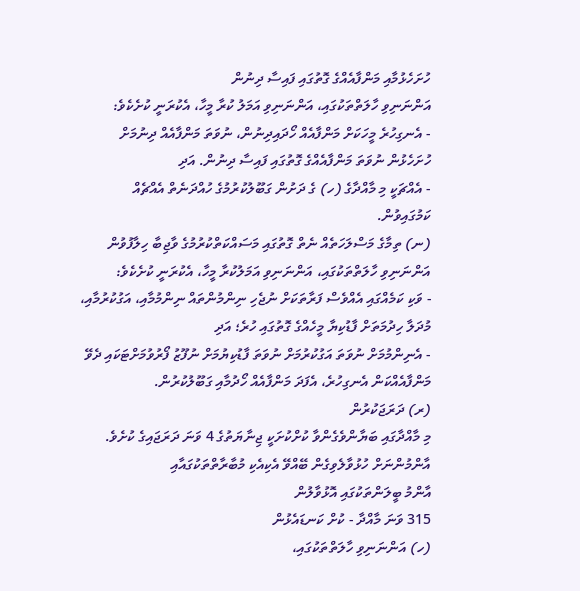ހުށަހެޅުމާއި މަންފާއެއްގެ ގޮތުގައި ފައިސާ ދިނުން
އަންނަނިވި ހާލަތްތަކުގައި، އަންނަނިވި އަމަލު ކުރާ މީހާ، އެކުރަނީ ކުށެކެވެ:
- އެނގިހުރެ މީހަކަށް މަންފާއެއް ހޯދައިދިނުން، ނުވަތަ މަންފާއެއް ދިނުމަށް ހުށަހެޅުން ނުވަތަ މަންފާއެއްގެ ގޮތުގައި ފައިސާ ދިނުން. އަދި
- އެއްޗަކީ މި މާއްދާގެ (ހ) ގެ ދަށުން ގަބޫލުކުރުމުގެ ހުއްދަނެތް އެއްޗެއް ކަމުގައިވުން.
(ނ) ތިމާގެ މަސްލަހަތެއް ނެތް ގޮތުގައި މަސައްކަތްކުރުމުގެ ވާޖިބާ ހިލާފުވުން
އަންނަނިވި ހާލަތްތަކުގައި، އަންނަނިވި އަމަލުކުރާ މީހާ، އެކުރަނީ ކުށެކެވެ:
- ވަކި ކަމެއްގައި އެއްވެސް ފަރާތަކަށް ނުޖެހި ނިންމުންތައް ނިންމުމާއި، އަގުކުރުމާއި، މުދަލާ ހިދުމަތަށް ފާޑުކިޔާ މީހެއްގެ ގޮތުގައި ހުރެ؛ އަދި
- އެނިންމުމަށް ނުވަތަ އަގުކުރުމަށް ނުވަތަ ފާޑުކިޔުމަށް ނުފޫޒު ފޯރުވުމަށްޓަކައި ދެވޭ މަންފާއެއްކަން އެނގިހުރެ، އެފަދަ މަންފާއެއް ހޯދުމާއި ގަބޫލުކުރުން.
(ރ) ދަރަޖަކުރުން
މި މާއްދާގައި ބަޔާންވެގެންވާ ކުށްކުށަކީ ޖިނާޔަތުގެ 4 ވަނަ ދަރަޖައިގެ ކުށެވެ.
އާންމުންނަށް ހުޅުވާލެވިގެން ބޭއްވޭ އެކިއެކި މުބާރާތްތަކުގައާއި
އާންމު ބީލަންތަކުގައި އޮޅުވާލުން
315 ވަނަ މާއްދާ - ކުށް ކަނޑައެޅުން
(ހ) އަންނަނިވި ހާލަތްތަކުގައި،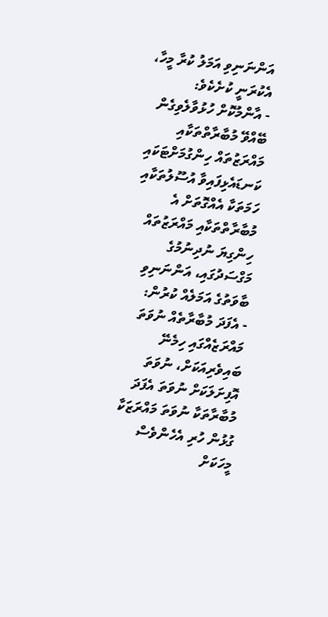އަންނަނިވި އަމަލު ކުރާ މީހާ، އެކުރަނީ ކުށެކެވެ:
- އާންމުކޮށް ހުޅުވާލެވިގެން ބޭއްވޭ މުބާރާތްތަކާއި މައްރަޒުތައް ހިންގުމަށްޓަކައި ކަނޑައެޅިފައިވާ އުސޫލުތަކާއި ހަމަތަކާ އެއްގޮތަށް އެ މުބާރާތްތަކާއި މައްރަޒުތައް ހިންގިޔަ ނުދިނުމުގެ މަގްސަދުގައި، އަންނަނިވި ބާވަތުގެ އަމަލެއް ކުރުން:
- އެފަދަ މުބާރާތެއް ނުވަތަ މައްރަޒެއްގައި ހިމެނޭ ބައިވެރިއަކަށް، ނުވަތަ އޮފިށަލަކަށް ނުވަތަ އެފަދަ މުބާރާތަކާ ނުވަތަ މައްރަޒަކާ ގުޅުން ހުރި އެހެންވެސް މީހަކަށް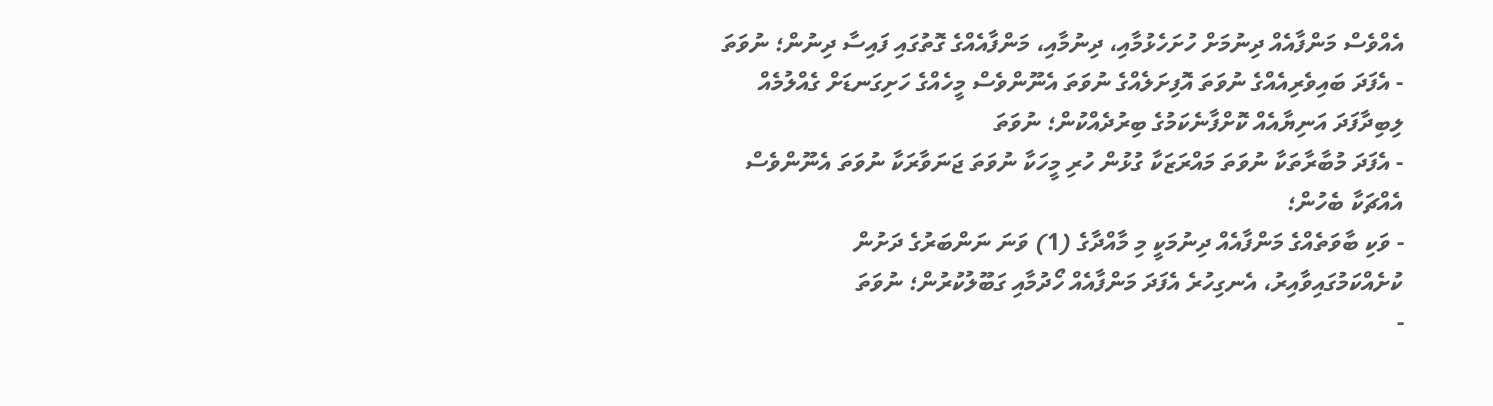އެއްވެސް މަންފާއެއް ދިނުމަށް ހުށަހެޅުމާއި، ދިނުމާއި، މަންފާއެއްގެ ގޮތުގައި ފައިސާ ދިނުން؛ ނުވަތަ
- އެފަދަ ބައިވެރިއެއްގެ ނުވަތަ އޮފިށަލެއްގެ ނުވަތަ އެނޫންވެސް މީހެއްގެ ހަށިގަނޑަށް ގެއްލުމެއް ލިބިދާފަދަ އަނިޔާއެއް ކޮށްފާނެކަމުގެ ބިރުދެއްކުން؛ ނުވަތަ
- އެފަދަ މުބާރާތަކާ ނުވަތަ މައްރަޒަކާ ގުޅުން ހުރި މީހަކާ ނުވަތަ ޖަނަވާރަކާ ނުވަތަ އެނޫންވެސް އެއްޗަކާ ބެހުން؛
- ވަކި ބާވަތެއްގެ މަންފާއެއް ދިނުމަކީ މި މާއްދާގެ (1) ވަނަ ނަންބަރުގެ ދަށުން ކުށެއްކަމުގައިވާއިރު، އެނގިހުރެ އެފަދަ މަންފާއެއް ހޯދުމާއި ގަބޫލުކުރުން؛ ނުވަތަ
-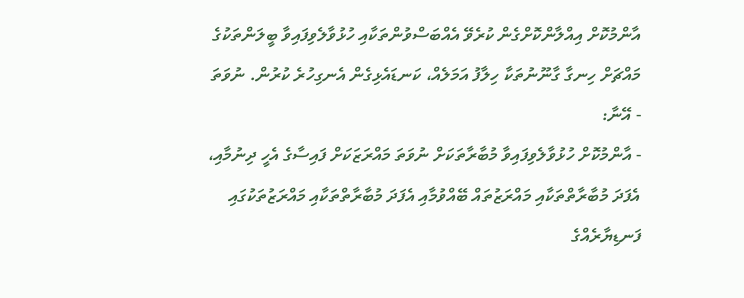އާންމުކޮށް އިއްލާންކޮށްގެން ކުރެވޭ އެއްބަސްވުންތަކާއި ހުޅުވާލެވިފައިވާ ބީލަންތަކުގެ މައްޗަށް ހިނގާ ގާނޫނުތަކާ ހިލާފު އަމަލެއް، ކަނޑައެޅިގެން އެނގިހުރެ ކުރުން. ނުވަތަ
- އޭނާ:
- އާންމުކޮށް ހުޅުވާލެވިފައިވާ މުބާރާތަކަށް ނުވަތަ މައްރަޒަކަށް ފައިސާގެ އެހީ ދިނުމާއި، އެފަދަ މުބާރާތްތަކާއި މައްރަޒުތައް ބޭއްވުމާއި އެފަދަ މުބާރާތްތަކާއި މައްރަޒުތަކުގައި ފަނޑިޔާރެއްގެ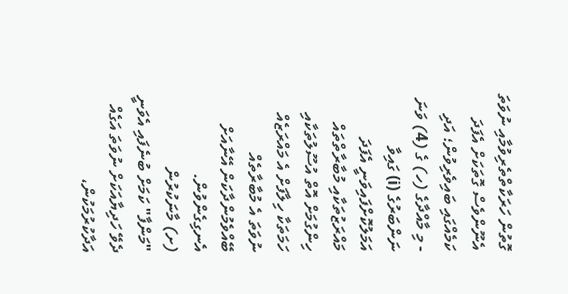ގޮތުން ހަރަކާތްތެރިވުމާއި ނުވަތަ އެނޫންވެސް ގޮތަކަށް އެފަދަ ކަމެއްގައި ބައިވެރިވުން؛ އަދި
- މި މާއްދާގެ (ހ) ގެ (4) ވަނަ ނަންބަރުގެ (i) ގައިވާ އަމަލުކޮށްފައިވަނީ އެފަދަ މައްރަޒުތަކާއި މުބާރާތްތައް ހިންގުމަށް އޮތް އުސޫލުތަކާއި ހަމަތަކާ ހިލާފަށް އެ މައްރަޒެއް ނުވަތަ އެ މުބާރާތެއް ބޭއްވެމުންދާކަން އޭނާއަށް އެނގިގެންވުން.
(ށ) މާނަކުރުން
"މަންފާ" ކަމަށް ބުނެފައި އެވަނީ ދެވޭ ހަދިޔާއަކަށް ނުވަތަ އަގެއް އަދާކުރުމަކުން،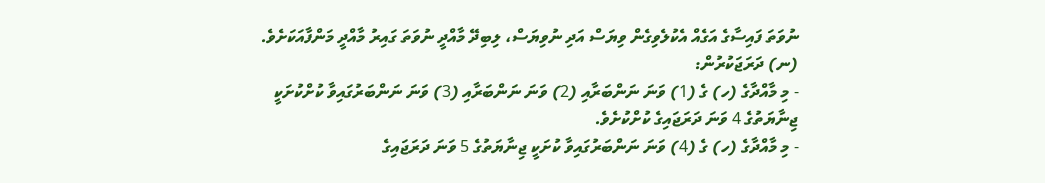ނުވަތަ ފައިސާގެ އަގެއް އެކުލެވިގެން ވިޔަސް އަދި ނުވިޔަސް، ލިބިދޭ މާއްދީ ނުވަތަ ގައިރު މާއްދީ މަންފާއަކަށެވެ.
(ނ) ދަރަޖަކުރުން:
- މި މާއްދާގެ (ހ) ގެ (1) ވަނަ ނަންބަރާއި (2) ވަނަ ނަންބަރާއި (3) ވަނަ ނަންބަރުގައިވާ ކުށްކުށަކީ ޖިނާޔަތުގެ 4 ވަނަ ދަރަޖައިގެ ކުށްކުށެވެ.
- މި މާއްދާގެ (ހ) ގެ (4) ވަނަ ނަންބަރުގައިވާ ކުށަކީ ޖިނާޔަތުގެ 5 ވަނަ ދަރަޖައިގެ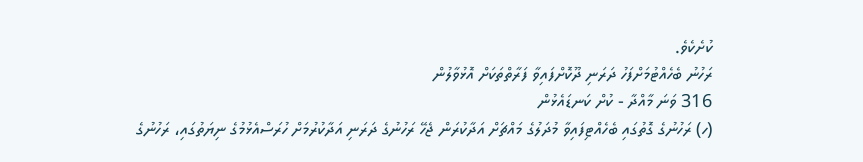ކުށެކެވެ.
ރަހުނު ބެހެއްޓުމަށްފަހު ދަރަނި ދޫކޮށްފައިވާ ފަރާތްތަކަށް އޮޅުވާލުން
316 ވަނަ މާއްދާ - ކުށް ކަނޑައެޅުން
(ހ) ރަހުނުގެ ގޮތުގައި ބެހެއްޓިފައިވާ މުދަލުގެ މައްޗަށް އަދާކުރަން ޖެހޭ ރަހުނުގެ ދަރަނި އަދާކުރުމަށް ހުރަސްއެޅުމުގެ ނިޔަތުގައި، ރަހުނުގެ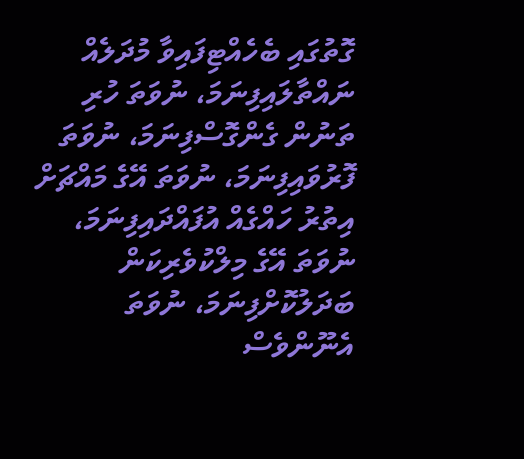ގޮތުގައި ބެހެއްޓިފައިވާ މުދަލެއް ނައްތާލައިފިނަމަ، ނުވަތަ ހުރި ތަނުން ގެންގޮސްފިނަމަ، ނުވަތަ ފޮރުވައިފިނަމަ، ނުވަތަ އޭގެ މައްޗަށް އިތުރު ހައްގެއް އުފައްދައިފިނަމަ، ނުވަތަ އޭގެ މިލްކުވެރިކަން ބަދަލުކޮށްފިނަމަ، ނުވަތަ އެނޫންވެސް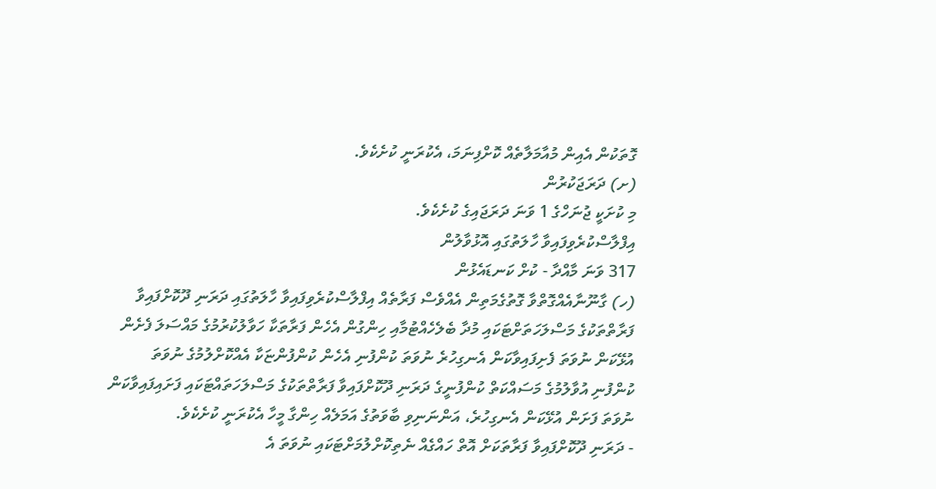ގޮތަކުން އެއިން މުއާމަލާތެއް ކޮށްފިނަމަ، އެކުރަނީ ކުށެކެވެ.
(ށ) ދަރަޖަކުރުން
މި ކުށަކީ ޖުނަހްގެ 1 ވަނަ ދަރަޖައިގެ ކުށެކެވެ.
އިފްލާސްކުރެވިފައިވާ ހާލަތުގައި އޮޅުވާލުން
317 ވަނަ މާއްދާ - ކުށް ކަނޑައެޅުން
(ހ) ގާނޫނާއެއްގޮތްވާ ގޮތުގެމަތިން އެއްވެސް ފަރާތެއް އިފްލާސްކުރެވިފައިވާ ހާލަތުގައި ދަރަނި ދޫކޮށްފައިވާ ފަރާތްތަކުގެ މަސްލަހަތަށްޓަކައި މުދާ ބެލެހެއްޓުމާއި ހިންގުން އެހެން ފަރާތަކާ ހަވާލުކުރުމުގެ މައްސަލަ ފެށެން އުޅޭކަން ނުވަތަ ފެށިފައިވާކަން އެނގިހުރެ ނުވަތަ ކުންފުނި އެހެން ކުންފުންޏަކާ އެއްކޮށްލުމުގެ ނުވަތަ ކުންފުނި އުވާލުމުގެ މަސައްކަތް ކުންފުނީގެ ދަރަނި ދޫކޮށްފައިވާ ފަރާތްތަކުގެ މަސްލަހަތައްޓަކައި ފަށައިފައިވާކަން ނުވަތަ ފަށަން އުޅޭކަން އެނގިހުރެ، އަންނަނިވި ބާވަތުގެ އަމަލެއް ހިންގާ މީހާ އެކުރަނީ ކުށެކެވެ.
- ދަރަނި ދޫކޮށްފައިވާ ފަރާތަކަށް އޮތް ހައްގެއް ނެތިކޮށްލުމަށްޓަކައި ނުވަތަ އެ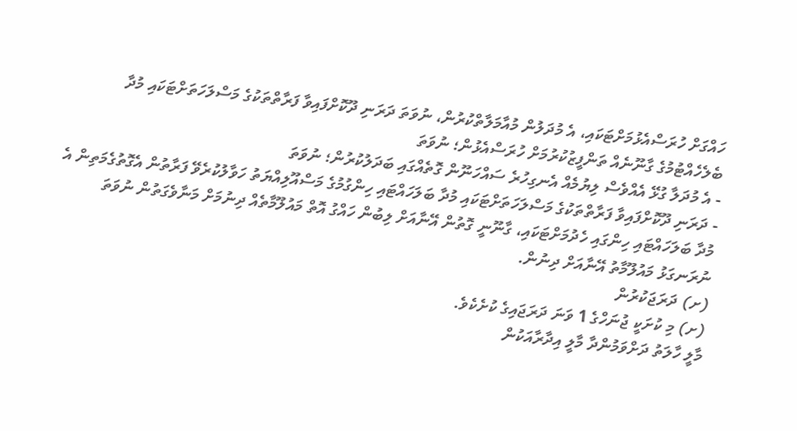ހައްގަށް ހުރަސްއެޅުމަށްޓަކައި، އެ މުދަލުން މުއާމަލާތްކުރުން، ނުވަތަ ދަރަނި ދޫކޮށްފައިވާ ފަރާތްތަކުގެ މަސްލަހަތަށްޓަކައި މުދާ ބެލެހެއްޓުމުގެ ގާނޫނެއް ތަންފީޒުކުރުމަށް ހުރަސްއެޅުން؛ ނުވަތަ
- އެ މުދަލާ ގުޅޭ އެއްވެސް ލިޔުމެއް އެނގިހުރެ ސައްހަނޫން ގޮތެއްގައި ބަދަލުކުރުން؛ ނުވަތަ
- ދަރަނި ދޫކޮށްފައިވާ ފަރާތްތަކުގެ މަސްލަހަތަށްޓަކައި މުދާ ބަލަހައްޓައި ހިންގުމުގެ މަސްއޫލިއްޔަތު ހަވާލުކުރެވޭ ފަރާތުން އެގޮތުގެމަތިން އެ މުދާ ބަލަހައްޓައި ހިންގައި ހެދުމަށްޓަކައި، ގާނޫނީ ގޮތުން އޭނާއަށް ލިބުން ހައްގު އޮތް މައުލޫމާތެއް ދިނުމަށް މަނާވެގަތުން ނުވަތަ ނުރަނގަޅު މައުލޫމާތު އޭނާއަށް ދިނުން.
(ށ) ދަރަޖަކުރުން
(ށ) މި ކުށަކީ ޖުނަހްގެ 1 ވަނަ ދަރަޖައިގެ ކުށެކެވެ.
މާލީ ހާލަތު ދަށްވަމުންދާ މާލީ އިދާރާއަކުން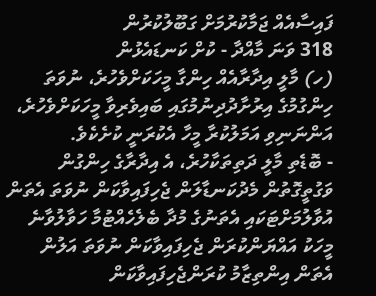ފައިސާއެއް ޖަމާކުރުމަށް ގަބޫލުކުރުން
318 ވަނަ މާއްދާ - ކުށް ކަނޑައެޅުން
(ހ) މާލީ އިދާރާއެއް ހިންގާ މީހަކަށްވެހުރެ، ނުވަތަ ހިންގުމުގެ އިރުށާދުދިނުމުގައި ބައިވެރިވާ މީހަކަށްވެހުރެ، އަންނަނިވި އަމަލުކުރާ މީހާ އެކުރަނީ ކުށެކެވެ.
- ބޮޑެތި މާލީ ދަތިތަކާހުރެ، އެ އިދާރާގެ ހިންގުން ވަގުތީގޮތުން މެދުކަނޑާލަން ޖެހިފައިވާކަން ނުވަތަ އެތަން އުވާލުމަށްޓަކައި އެތަނުގެ މުދާ ބެލެހެއްޓުމާ ހަވާލުވާނެ މީހަކު އައްޔަންކުރަން ޖެހިފައިވާކަން ނުވަތަ އަލުން އެތަން އިންތިޒާމު ކުރަންޖެހިފައިވާކަން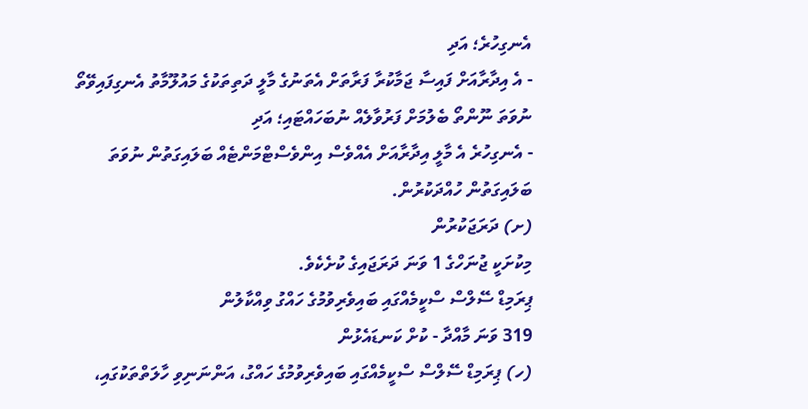އެނގިހުރެ؛ އަދި
- އެ އިދާރާއަށް ފައިސާ ޖަމާކުރާ ފަރާތަށް އެތަނުގެ މާލީ ދަތިތަކުގެ މައުލޫމާތު އެނގިފައިވޭތޯ ނުވަތަ ނޫންތޯ ބެލުމަށް ފަރުވާލެއް ނުބަހައްޓައި؛ އަދި
- އެނގިހުރެ އެ މާލީ އިދާރާއަށް އެއްވެސް އިންވެސްޓްމަންޓެއް ބަލައިގަތުން ނުވަތަ ބަލައިގަތުން ހުއްދަކުރުން.
(ށ) ދަރަޖަކުރުން
މިކުށަކީ ޖުނަހްގެ 1 ވަނަ ދަރަޖައިގެ ކުށެކެވެ.
ޕިރަމިޑް ސޭލްސް ސްކީމެއްގައި ބައިވެރިވުމުގެ ހައްގު ވިއްކާލުން
319 ވަނަ މާއްދާ - ކުށް ކަނޑައެޅުން
(ހ) ޕިރަމިޑް ސޭލްސް ސްކީމެއްގައި ބައިވެރިވުމުގެ ހައްގު، އަންނަނިވި ހާލަތްތަކުގައި،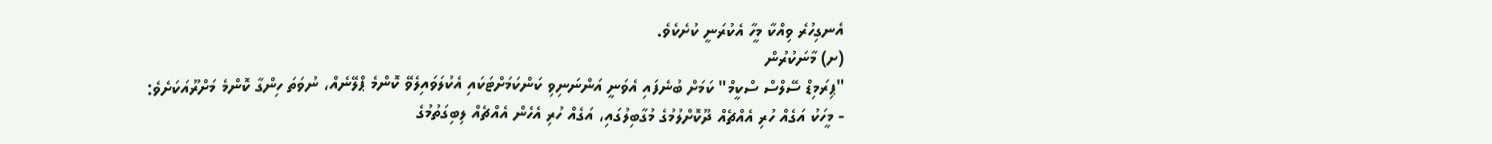އެނގިހުރެ ވިއްކާ މީހާ އެކުރަނީ ކުށެކެވެ.
(ށ) މާނަކުރުން
"ޕިރަމިޑް ސޭލްސް ސްކީމް" ކަމަށް ބުނެފައި އެވަނީ އަންނަނިވި ކަންކަމަށްޓަކައި އެކުލަވައިލެވޭ ކޮންމެ ޕްލޭނެއް، ނުވަތަ ހިންގާ ކޮންމެ މަށްރޫއަކަށެވެ:
- މީހަކު އަގެއް ހުރި އެއްޗެއް ދޫކޮށްލުމުގެ މުގާބިލުގައި، އަގެއް ހުރި އެހެން އެއްޗެއް ލިބިގަތުމުގެ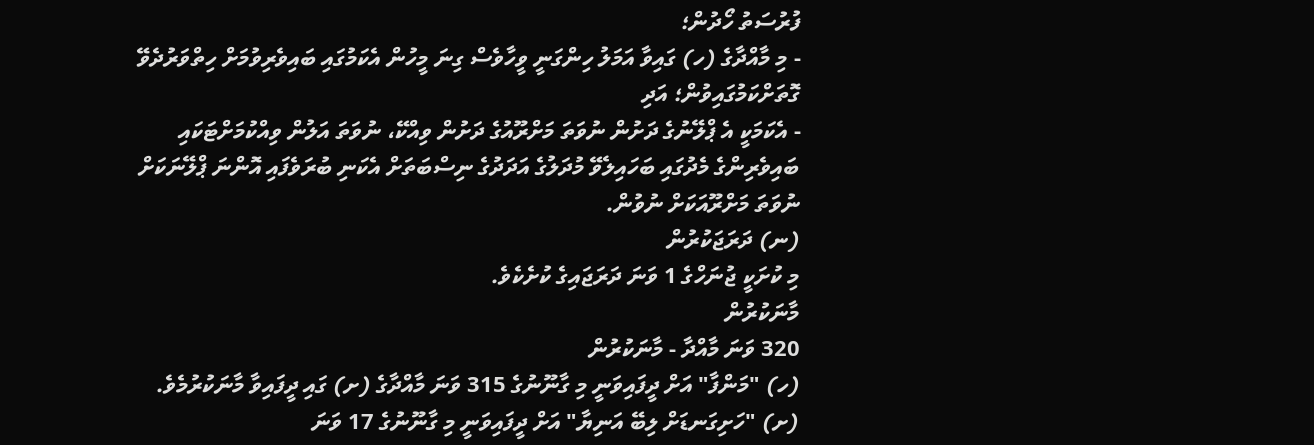ފުރުސަތު ހޯދުން؛
- މި މާއްދާގެ (ހ) ގައިވާ އަމަލު ހިންގަނީ ވީހާވެސް ގިނަ މީހުން އެކަމުގައި ބައިވެރިވުމަށް ހިތްވަރުދެވޭ ގޮތަށްކަމުގައިވުން؛ އަދި
- އެކަމަކީ އެ ޕްލޭނުގެ ދަށުން ނުވަތަ މަށްރޫއުގެ ދަށުން ވިއްކޭ، ނުވަތަ އަލުން ވިއްކުމަށްޓަކައި ބައިވެރިންގެ މެދުގައި ބަހައިލެވޭ މުދަލުގެ އަދަދުގެ ނިސްބަތަށް އެކަނި ބުރަވެފައި އޮންނަ ޕްލޭނަކަށް ނުވަތަ މަށްރޫއަކަށް ނުވުން.
(ނ) ދަރަޖަކުރުން
މި ކުށަކީ ޖުނަހްގެ 1 ވަނަ ދަރަޖައިގެ ކުށެކެވެ.
މާނަކުރުން
320 ވަނަ މާއްދާ - މާނަކުރުން
(ހ) "މަންފާ" އަށް ދީފައިވަނީ މި ގާނޫނުގެ 315 ވަނަ މާއްދާގެ (ށ) ގައި ދީފައިވާ މާނަކުރުމެވެ.
(ށ) "ހަށިގަނޑަށް ލިބޭ އަނިޔާ" އަށް ދީފައިވަނީ މި ގާނޫނުގެ 17 ވަނަ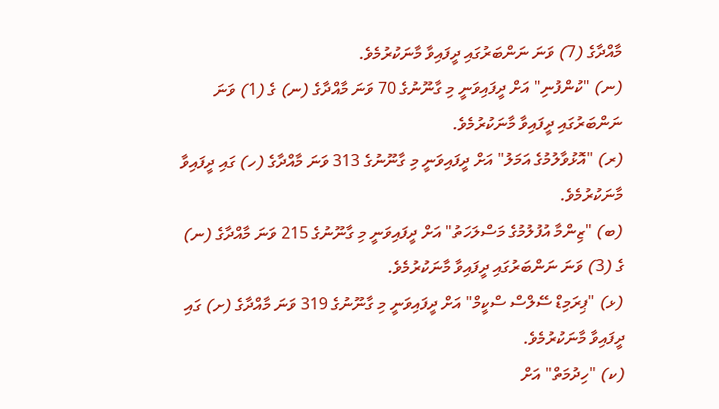މާއްދާގެ (7) ވަނަ ނަންބަރުގައި ދީފައިވާ މާނަކުރުމެވެ.
(ނ) "ކުންފުނި" އަށް ދީފައިވަނީ މި ގާނޫނުގެ 70 ވަނަ މާއްދާގެ (ނ) ގެ (1) ވަނަ ނަންބަރުގައި ދީފައިވާ މާނަކުރުމެވެ.
(ރ) "އޮޅުވާލުމުގެ އަމަލު" އަށް ދީފައިވަނީ މި ގާނޫނުގެ 313 ވަނަ މާއްދާގެ (ހ) ގައި ދީފައިވާ މާނަކުރުމެވެ.
(ބ) "ޒިންމާ އުފުލުމުގެ މަސްލަހަތު" އަށް ދީފައިވަނީ މި ގާނޫނުގެ 215 ވަނަ މާއްދާގެ (ނ) ގެ (3) ވަނަ ނަންބަރުގައި ދީފައިވާ މާނަކުރުމެވެ.
(ޅ) "ޕިރަމިޑް ސޭލްސް ސްކީމް" އަށް ދީފައިވަނީ މި ގާނޫނުގެ 319 ވަނަ މާއްދާގެ (ށ) ގައި ދީފައިވާ މާނަކުރުމެވެ.
(ކ) "ހިދުމަތް" އަށް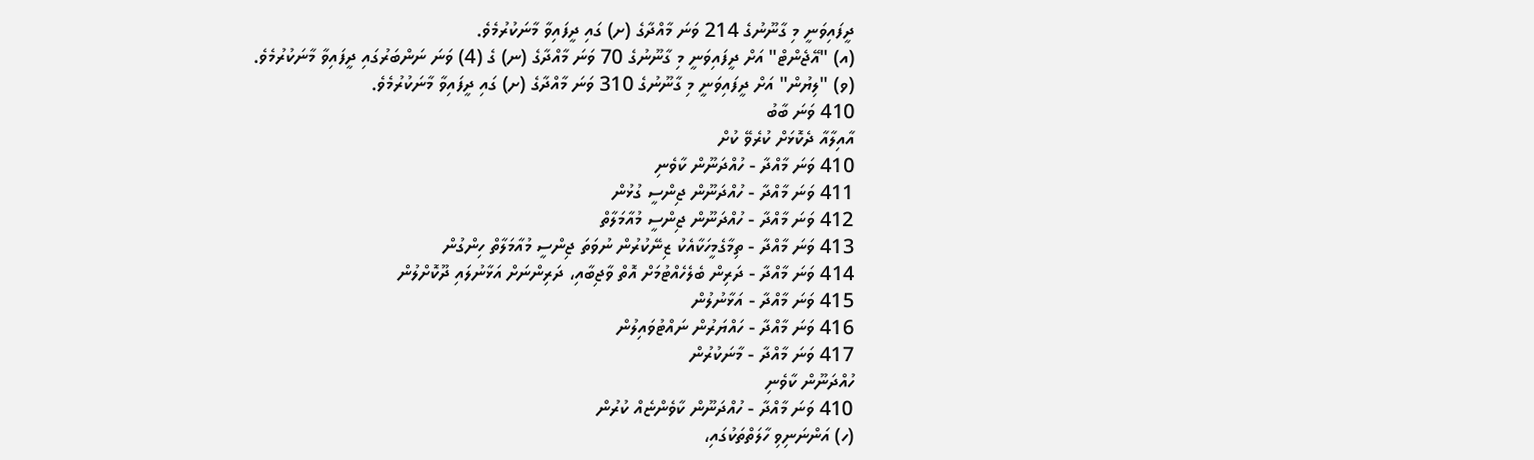ދީފައިވަނީ މި ގާނޫނުގެ 214 ވަނަ މާއްދާގެ (ށ) ގައި ދީފައިވާ މާނަކުރުމެވެ.
(އ) "އޭޖެންޓް" އަށް ދީފައިވަނީ މި ގާނޫނުގެ 70 ވަނަ މާއްދާގެ (ނ) ގެ (4) ވަނަ ނަންބަރުގައި ދީފައިވާ މާނަކުރުމެވެ.
(ވ) "ލިޔުން" އަށް ދީފައިވަނީ މި ގާނޫނުގެ 310 ވަނަ މާއްދާގެ (ށ) ގައި ދީފައިވާ މާނަކުރުމެވެ.
410 ވަނަ ބާބު
އާއިލާއާ ދެކޮޅަށް ކުރެވޭ ކުށް
410 ވަނަ މާއްދާ - ހުއްދަނޫން ކާވެނި
411 ވަނަ މާއްދާ - ހުއްދަނޫން ޖިންސީ ގުޅުން
412 ވަނަ މާއްދާ - ހުއްދަނޫން ޖިންސީ މުއާމަލާތް
413 ވަނަ މާއްދާ - ތިމާގެމީހަކާއެކު ޒިނޭކުރުން ނުވަތަ ޖިންސީ މުއާމަލާތް ހިންގުން
414 ވަނަ މާއްދާ - ދަރިން ބެލެހެއްޓުމަށް އޮތް ވާޖިބާއި، ދަރިންނަށް އަޅާނުލައި ދޫކޮށްލުން
415 ވަނަ މާއްދާ - އަޅާނުލުން
416 ވަނަ މާއްދާ - ހައްޔަރުން ނައްޓުވައިލުން
417 ވަނަ މާއްދާ - މާނަކުރުން
ހުއްދަނޫން ކާވެނި
410 ވަނަ މާއްދާ - ހުއްދަނޫން ކާވެންޏެއް ކުރުން
(ހ) އަންނަނިވި ހާލަތްތަކުގައި،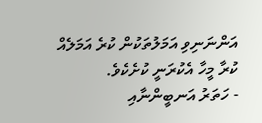އަންނަނިވި އަމަލުތަކުން ކުރެ އަމަލެއް ކުރާ މީހާ އެކުރަނީ ކުށެކެވެ.
- ހަތަރު އަނބީންނާއި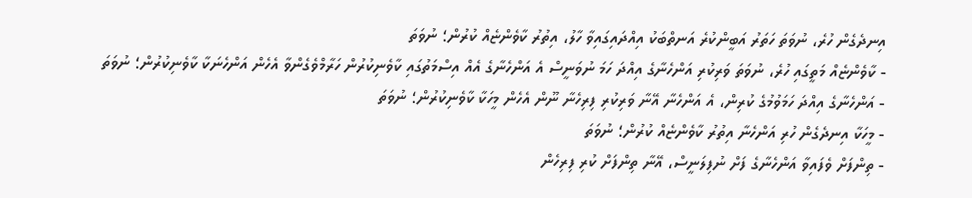އިނދެގެން ހުރެ، ނުވަތަ ހަތަރު އަބީންކުރެ އަނތްބަކު އިއްދައިގައިވާ ހާލު، އިތުރު ކާވެންޏެއް ކުރުން؛ ނުވަތަ
- ކާވެންޏެއް މަތީގައި ހުރެ، ނުވަތަ ވަރިކުރި އަންހެނާގެ އިއްދަ ހަމަ ނުވަނީސް އެ އަންހެނާގެ އެއް އިސްމަތުގައި ކާވެނިކުރުން ހަރާމްވެގެންވާ އެހެން އަންހެނަކާ ކާވެނިކުރުން؛ ނުވަތަ
- އަންހެނާގެ އިއްދަ ހަމަވުމުގެ ކުރިން، އެ އަންހެނާ އޭނާ ވަރިކުރި ފިރިހެނާ ނޫން އެހެން މީހަކާ ކާވެނިކުރުން؛ ނުވަތަ
- މީހަކާ އިނދެގެން ހުރި އަންހެނާ އިތުރު ކާވެންޏެއް ކުރުން؛ ނުވަތަ
- ތިންފަށް ވެފައިވާ އަންހެނާގެ ފަށް ނުފިލަނީސް، އޭނާ ތިންފަށް ކުރި ފިރިހެން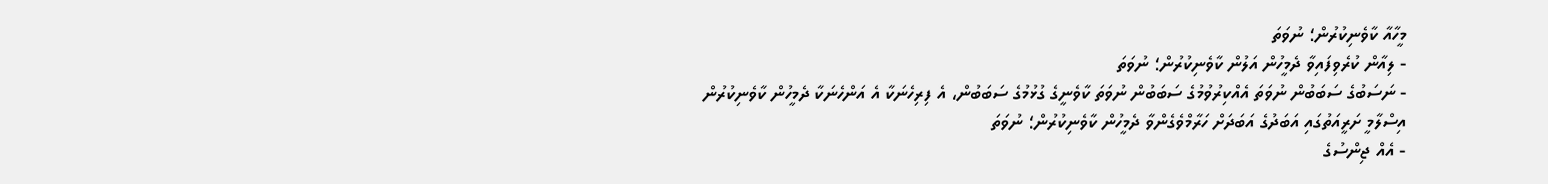މީހާއާ ކާވެނިކުރުން؛ ނުވަތަ
- ލިއާން ކުރެވިފައިވާ ދެމީހުން އަލުން ކާވެނިކުރުން؛ ނުވަތަ
- ނަސަބުގެ ސަބަބުން ނުވަތަ އެއްކިރުވުމުގެ ސަބަބުން ނުވަތަ ކާވެނީގެ ގުޅުމުގެ ސަބަބުން، އެ ފިރިހެނަކާ އެ އަންހެނަކާ ދެމީހުން ކާވެނިކުރުން އިސްލާމީ ށަރީއަތުގައި އަބަދުގެ އަބަދަށް ހަރާމްވެގެންވާ ދެމީހުން ކާވެނިކުރުން؛ ނުވަތަ
- އެއް ޖިންސުގެ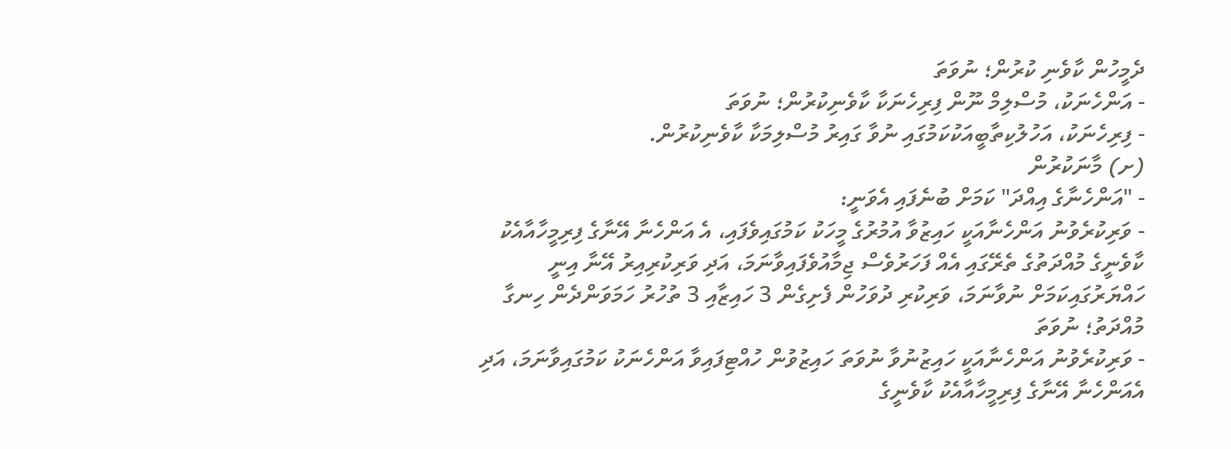ދެމީހުން ކާވެނި ކުރުން؛ ނުވަތަ
- އަންހެނަކު، މުސްލިމް ނޫން ފިރިހެނަކާ ކާވެނިކުރުން؛ ނުވަތަ
- ފިރިހެނަކު، އަހުލުކިތާބީއަކުކަމުގައި ނުވާ ގައިރު މުސްލިމަކާ ކާވެނިކުރުން.
(ށ) މާނަކުރުން
- "އަންހެނާގެ އިއްދަ" ކަމަށް ބުނެފައި އެވަނީ:
- ވަރިކުރެވުނު އަންހެނާއަކީ ހައިޒުވާ އުމުރުގެ މީހަކު ކަމުގައިވެފައި، އެ އަންހެނާ އޭނާގެ ފިރިމީހާއާއެކު ކާވެނީގެ މުއްދަތުގެ ތެރޭގައި އެއް ފަހަރުވެސް ޖިމާއުވެފައިވާނަމަ، އަދި ވަރިކުރިއިރު އޭނާ އިނީ ހައްޔަރުގައިކަމަށް ނުވާނަމަ، ވަރިކުރި ދުވަހުން ފެށިގެން 3 ހައިޒާއި 3 ތުހުރު ހަމަވަންދެން ހިނގާ މުއްދަތު؛ ނުވަތަ
- ވަރިކުރެވުނު އަންހެނާއަކީ ހައިޒުނުވާ ނުވަތަ ހައިޒުވުން ހުއްޓިފައިވާ އަންހެނަކު ކަމުގައިވާނަމަ، އަދި އެއަންހެނާ އޭނާގެ ފިރިމީހާއާއެކު ކާވެނީގެ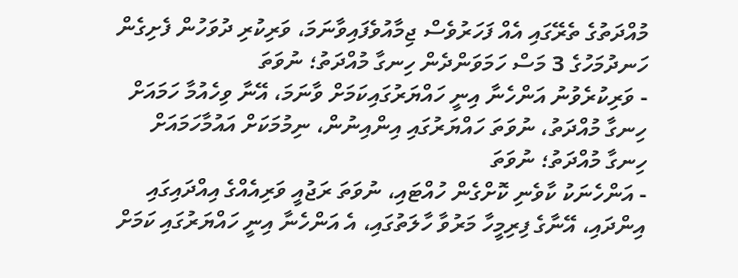މުއްދަތުގެ ތެރޭގައި އެއް ފަހަރުވެސް ޖިމާއުވެފައިވާނަމަ، ވަރިކުރި ދުވަހުން ފެށިގެން ހަނދުމަހުގެ 3 މަސް ހަމަވަންދެން ހިނގާ މުއްދަތު؛ ނުވަތަ
- ވަރިކުރެވުނު އަންހެނާ އިނީ ހައްޔަރުގައިކަމަށް ވާނަމަ، އޭނާ ވިހެއުމާ ހަމައަށް ހިނގާ މުއްދަތު، ނުވަތަ ހައްޔަރުގައި އިންއިނުން، ނިމުމަކަށް އައުމާހަމައަށް ހިނގާ މުއްދަތު؛ ނުވަތަ
- އަންހެނަކު ކާވެނި ކޮށްގެން ހުއްޓައި، ނުވަތަ ރަޖުއީ ވަރިއެއްގެ އިއްދައިގައި އިންދައި، އޭނާގެ ފިރިމީހާ މަރުވާ ހާލަތުގައި، އެ އަންހެނާ އިނީ ހައްޔަރުގައި ކަމަށް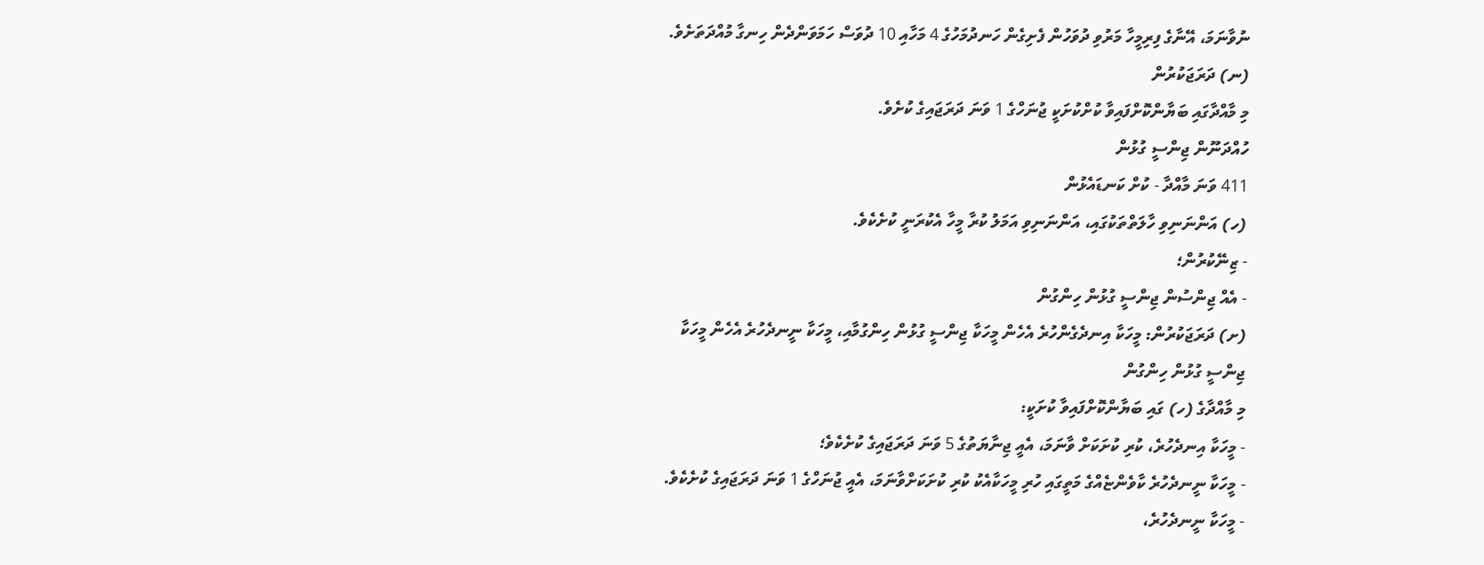ނުވާނަމަ، އޭނާގެ ފިރިމީހާ މަރުވި ދުވަހުން ފެށިގެން ހަނދުމަހުގެ 4 މަހާއި 10 ދުވަސް ހަމަވަންދެން ހިނގާ މުއްދަތަށެވެ.
(ނ) ދަރަޖަކުރުން
މި މާއްދާގައި ބަޔާންކޮށްފައިވާ ކުށްކުށަކީ ޖުނަހްގެ 1 ވަނަ ދަރަޖައިގެ ކުށެވެ.
ހުއްދަނޫން ޖިންސީ ގުޅުން
411 ވަނަ މާއްދާ - ކުށް ކަނޑައެޅުން
(ހ) އަންނަނިވި ހާލަތްތަކުގައި، އަންނަނިވި އަމަލު ކުރާ މީހާ އެކުރަނީ ކުށެކެވެ.
- ޒިނޭކުރުން؛
- އެއް ޖިންސުން ޖިންސީ ގުޅުން ހިންގުން
(ށ) ދަރަޖަކުރުން: މީހަކާ އިނދެގެންހުރެ އެހެން މީހަކާ ޖިންސީ ގުޅުން ހިންގުމާއި، މީހަކާ ނީނދެހުރެ އެހެން މީހަކާ ޖިންސީ ގުޅުން ހިންގުން
މި މާއްދާގެ (ހ) ގައި ބަޔާންކޮށްފައިވާ ކުށަކީ:
- މީހަކާ އިނދެހުރެ، ކުރި ކުށަކަށް ވާނަމަ، އެއީ ޖިނާޔަތުގެ 5 ވަނަ ދަރަޖައިގެ ކުށެކެވެ؛
- މީހަކާ ނީނދެހުރެ ކާވެންޏެއްގެ މަތީގައި ހުރި މީހަކާއެކު ކުރި ކުށަކަށްވާނަމަ، އެއީ ޖުނަހްގެ 1 ވަނަ ދަރަޖައިގެ ކުށެކެވެ.
- މީހަކާ ނީނދެހުރެ،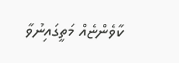ކާވެންޏެއް މަތީގައިނުވާ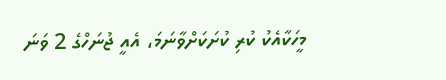މީހަކާއެކު ކުރި ކުށަކަށްވާނަމަ، އެއީ ޖުނަހްގެ 2 ވަނަ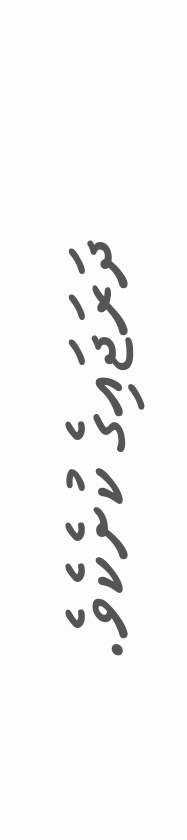ދަރަޖައިގެ ކުށެކެވެ.